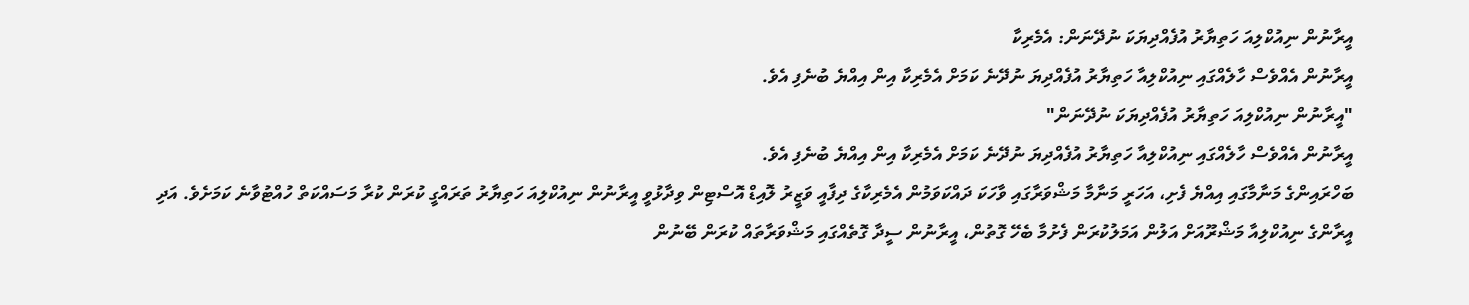އީރާނުން ނިއުކްލިއަ ހަތިޔާރު އުފެއްދިޔަކަ ނުދޭނަން: އެމެރިކާ
އީރާނުން އެއްވެސް ހާލެއްގައި ނިއުކްލިއާ ހަތިޔާރު އުފެއްދިޔަ ނުދޭނެ ކަމަށް އެމެރިކާ އިން އިއްޔެ ބުނެފި އެވެ.
"އީރާނުން ނިއުކްލިއަ ހަތިޔާރު އުފެއްދިޔަކަ ނުދޭނަން"
އީރާނުން އެއްވެސް ހާލެއްގައި ނިއުކްލިއާ ހަތިޔާރު އުފެއްދިޔަ ނުދޭނެ ކަމަށް އެމެރިކާ އިން އިއްޔެ ބުނެފި އެވެ.
ބަހްރައިންގެ މަނާމާގައި އިއްޔެ ފެށި، އަހަރީ މަނާމާ މަޝްވަރާގައި ވާހަކަ ދައްކަވަމުން އެމެރިކާގެ ދިފާއީ ވަޒީރު ލޮއިޑް އޮސްޓިން ވިދާޅުވީ އީރާނުން ނިއުކްލިއަ ހަތިޔާރު ތަރައްގީ ކުރަން ކުރާ މަސައްކަތް ހުއްޓުވާނެ ކަމަށެވެ. އަދި އީރާންގެ ނިއުކްލިއާ މަޝްރޫއަށް އަލުން އަމަލުކުރަން ފެށުމާ ބެހޭ ގޮތުން، އީރާނުން ސީދާ ގޮތެއްގައި މަޝްވަރާތައް ކުރަން ބޭނުން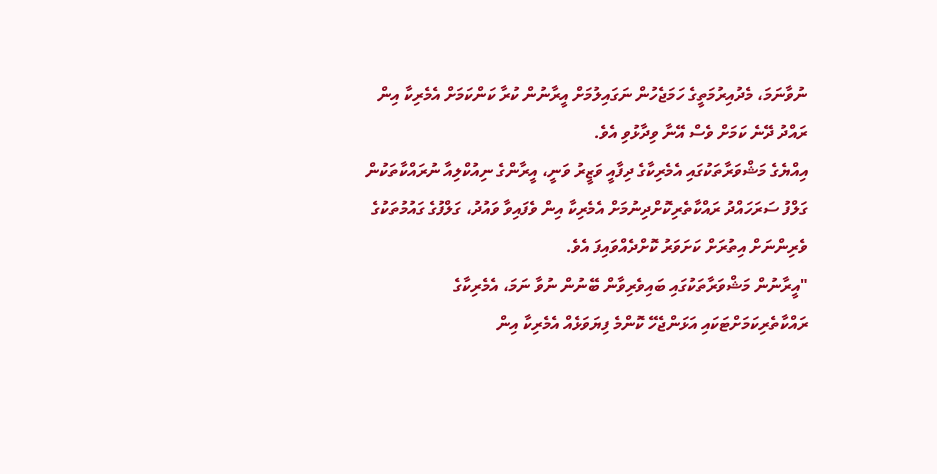ނުވާނަމަ، މެދުއިރުމަތީގެ ހަމަޖެހުން ނަގައިލުމަށް އީރާނުން ކުރާ ކަންކަމަށް އެމެރިކާ އިން ރައްދު ދޭނެ ކަމަށް ވެސް އޭނާ ވިދާޅުވި އެވެ.
އިއްޔެގެ މަޝްވަރާތަކުގައި އެމެރިކާގެ ދިފާއީ ވަޒީރު ވަނީ، އީރާންގެ ނިއުކްލިއާ ނުރައްކާތަކުން ގަލްފު ސަރަހައްދު ރައްކާތެރިކޮށްދިނުމަށް އެމެރިކާ އިން ވެފައިވާ ވައުދު، ގަލްފުގެ ގައުމުތަކުގެ ވެރިންނަށް އިތުރަށް ކަށަވަރު ކޮށްދެއްވައިފަ އެވެ.
"އީރާނުން މަޝްވަރާތަކުގައި ބައިވެރިވާން ބޭނުން ނުވާ ނަމަ، އެމެރިކާގެ ރައްކާތެރިކަމަށްޓަކައި އަޅަންޖެހޭ ކޮންމެ ފިޔަވަޅެއް އެމެރިކާ އިން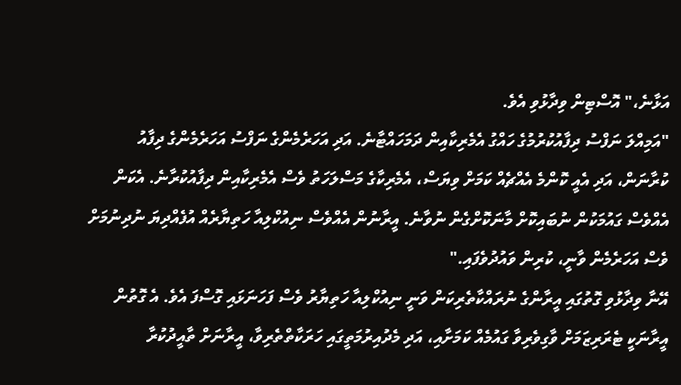އަޅާނެ،" އޮސްޓިން ވިދާޅުވި އެވެ.
"އަމިއްލަ ނަފްސު ދިފާއުކުރުމުގެ ހައްގު އެމެރިކާއިން ދަމަހައްޓާނެ. އަދި އަހަރެމެންގެ ނަފްސު އަހަރެމެންގެ ދިފާއު ކުރާނަން، އަދި އެއީ ކޮންމެ އެއްޗެއް ކަމަށް ވިޔަސް، އެމެރިކާގެ މަސްލަހަތު ވެސް އެމެރިކާއިން ދިފާއުކުރާނެ. އެކަން އެއްވެސް ގައުމަކުން ނުބައިކޮށް މާނަކޮށްގެން ނުވާނެ. އީރާނުން އެއްވެސް ނިއުކްލިއާ ހަތިޔާރެއް އުފެއްދިޔަ ނުދިނުމަށް ވެސް އަހަރެމެން ވާނީ، ކުރިން ވައުދުވެފައި."
އޭނާ ވިދާޅުވި ގޮތުގައި އީރާންގެ ނުރައްކާތެރިކަން ވަނީ ނިއުކްލިއާ ހަތިޔާރު ވެސް ފަހަނަޅައި ގޮސްފަ އެވެ. އެ ގޮތުން އީރާނަކީ ޓެރަރިޒަމަށް ވާގިވެރިވާ ގައުމެއް ކަމަށާއި، އަދި މެދުއިރުމަތީގައި ހަރަކާތްތެރިވާ، އީރާނަށް ތާއީދުކުރާ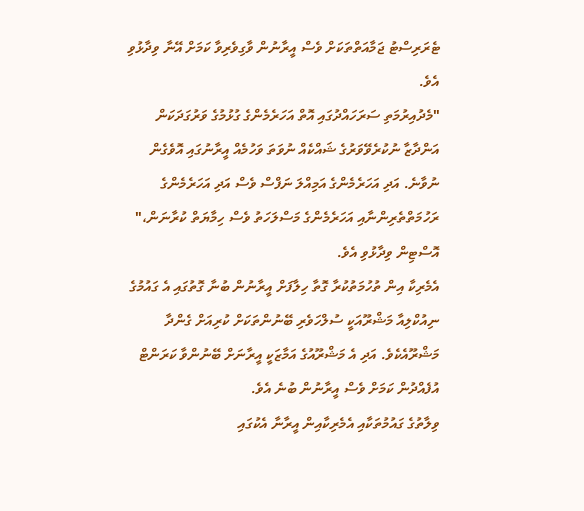ޓެރަރިސްޓު ޖަމާއަތްތަކަށް ވެސް އީރާނުން ވާގިވެރިވާ ކަމަށް އޭނާ ވިދާޅުވި އެވެ.
"މެދުއިރުމަތި ސަރަހައްދުގައި އޮތް އަހަރެމެންގެ ގުޅުމުގެ ވަރުގަދަކަން އަންދާޒާ ނުކުރެވޭވަރުގެ ޝައްކެއް ނުވަތަ ވަހުމެއް އީރާނުގައި އޮވެގެން ނުވާނެ. އަދި އަހަރެމެންގެ އަމިއްލަ ނަފްސް ވެސް އަދި އަހަރެމެންގެ ރަހުމަތްތެރިންނާއި އަހަރެމެންގެ މަސްލަހަތު ވެސް ހިމާޔަތް ކުރާނަން،" އޮސްޓިން ވިދާޅުވި އެވެ.
އެމެރިކާ އިން ތުހުމަތުކުރާ ގޮތާ ހިލާފަށް އީރާނުން ބުނާ ގޮތުގައި އެ ގައުމުގެ ނިއުކްލިއާ މަޝްރޫއަކީ ސުލްހަވެރި ބޭނުންތަކަށް ކުރިއަށް ގެންދާ މަޝްރޫއެކެވެ. އަދި އެ މަޝްރޫއުގެ އަމާޒަކީ އީރާނަށް ބޭނުންވާ ކަރަންޓް އުފެއްދުން ކަމަށް ވެސް އީރާނުން ބުނެ އެވެ.
ވިލާތުގެ ގައުމުތަކާއި އެމެރިކާއިން އީރާނާ އެކުގައި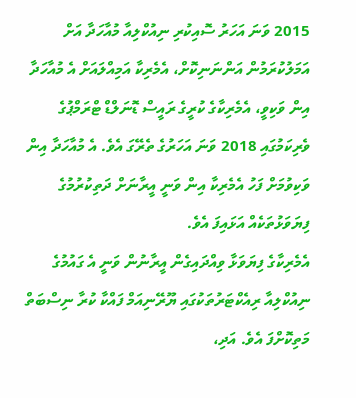2015 ވަނަ އަހަރު ސޮއިކުރި ނިއުކްލިއާ މުއާހަދާ އަށް އަމަލުކުރަމުން އަންނަނިކޮށް، އެމެރިކާ އަމިއްލައަށް އެ މުއާހަދާ އިން ވަކިވީ، އެމެރިކާގެ ކުރީގެ ރައީސް ޑޮނަލްޑް ޓްރަމްޕުގެ ވެރިކަމުގައި 2018 ވަނަ އަހަރުގެ ތެރޭގަ އެވެ. އެ މުއާހަދާ އިން ވަކިވުމަށް ފަހު އެމެރިކާ އިން ވަނީ އީރާނަށް ދަތިކުރުމުގެ ފިޔަވަޅުތަކެއް އަޅައިފަ އެވެ.
އެމެރިކާގެ ފިޔަވަޅާ ވިއްދައިގެން އީރާނުން ވަނީ އެ ގައުމުގެ ނިއުކްލިއާ ރިއެކްޓަރުތަކުގައި ޔޫރޭނިއަމް ފައްކާ ކުރާ ނިސްބަތް މަތިކޮށްފަ އެވެ. އަދި،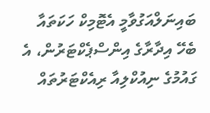ބައިނަލްއަގުވާމީ އެޓޮމިކް ހަކަތައާ ބެހޭ އިދާރާގެ އިންސްޕެކްޓަރުން، އެ ގައުމުގެ ނިއުކްލިއާ ރިއެކްޓަރުތައް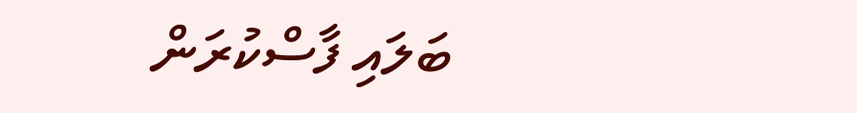ބަލައި ފާސްކުރަން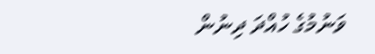ވަނުމުގެ ހުއްދަ ދިނުން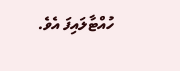ހުއްޓާލައިފަ އެވެ.